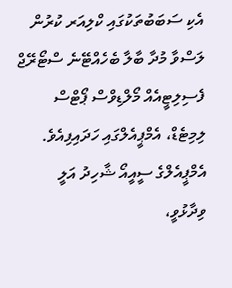އެކި ސަބަބުތަކުގައި ކްލިއަރ ކުރުން ލަސްވާ މުދާ ބާލާ ބެހެއްޓޭނެ ސްޓޯރޭޖް ފެސިލިޓީއެއް މޯލްޑިވްސް ޕޯޓްސް ލިމިޓެޑް، އެމްޕީއެލްގައި ހަދައިފިއެވެ.
އެމްޕީއެލްގެ ސީއީއޯ ޝާހިދު އަލީ ވިދާޅުވީ،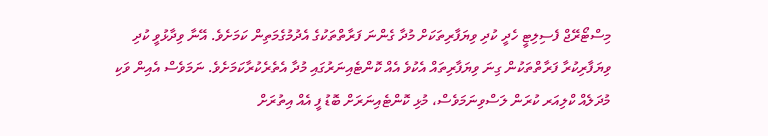މިސްޓޯރޭޖް ފެސިލިޓީ ހެދީ ކުދި ވިޔަފާރިތަކަށް މުދާ ގެންނަ ފަރާތްތަކުގެ އެދުމުގެމަތިން ކަމަށެވެ. އޭނާ ވިދާޅުވީ ކުދި ވިޔަފާރިކުރާ ފަރާތްތަކުން ގިނަ ވިޔަފާރިތައް އެކުވެ އެއް ކޮންޓެއިނަރުގައި މުދާ އެތެރެކުރާކަމަށެވެ. ނަމަވެސް އެއިން ވަކި މުދަލެއް ކްލިއަރ ކުރަން ލަސްވިނަމަވެސް، މުޅި ކޮންޓެއިނަރަށް ބޮޑު ފީ އެއް އިތުރަށް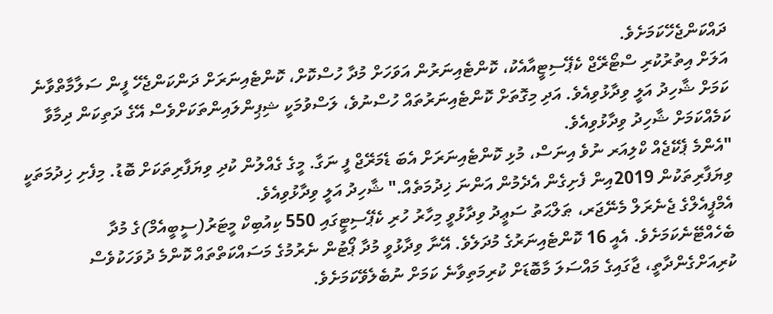ދައްކަންޖެހޭކަމަށެވެ.
އަލަށް އިތުރުކުރި ސްޓޯރޭޖް ކެޕޭސިޓީއާއެކު، ކޮންޓެއިނަރުން އަވަހަށް މުދާ ހުސްކޮށް، ކޮންޓެއިނަރަށް ދަންކަންޖެހޭ ފީން ސަލާމާތްވާނެ ކަމަށް ޝާހިދު އަލީ ވިދާޅުވިއެވެ. އަދި މިގޮތަށް ކޮންޓެއިނަރުތައް ހުސްނުވެ، ލަސްވުމަކީ ޝިޕިންލައިންތަކަށްވެސް އޭގެ ދަތިކަން ދިމާވާ ކަމެއްކަމަށް ޝާހިދު ވިދާޅުވިއެވެ.
"އެންމެ ޕެކޭޖެއް ކްލިއަރ ނުވެ އިނަސް، މުޅި ކޮންޓެއިނަރަށް އެބަ ޑެމަރޭޖް ފީ ނަގާ. މީގެ ގެއްލުން ކުދި ވިޔަފާރިތަކަށް ބޮޑު. މިފެށި ޚިދުމަތަކީ ވިޔަފާރިތަކުން 2019އިން ފެށިގެން އެދެމުން އަންނަ ޚިދުމަތެއް." ޝާހިދު އަލީ ވިދާޅުވިއެވެ.
އެމްޕީއެލްގެ ޖެނެރަލް މެނޭޖަރ، ޠަލްޙަތު ސަޢީދު ވިދާޅުވީ މިހާރު ހުރި ކެޕޭސިޓީގައި 550 ކިއުބިކް މީޓަރު(ސީބީއެމް)ގެ މުދާ ބެހެއްޓޭނެކަމަށެވެ. އެއީ 16 ކޮންޓެއިނަރުގެ މުދަލެވެ. އޭނާ ވިދާޅުވީ މުދާ ޕޯޓުން ނެރުމުގެ މަސައްކަތްތައް ކޮންމެ ދުވަހަކުވެސް ކުރިއަށްގެންދާތީ، ޖާގައިގެ މައްސަލަ މާބޮޑަށް ކުރިމަތިވާނެ ކަމަށް ނުބެލެވޭކަމަށެވެ.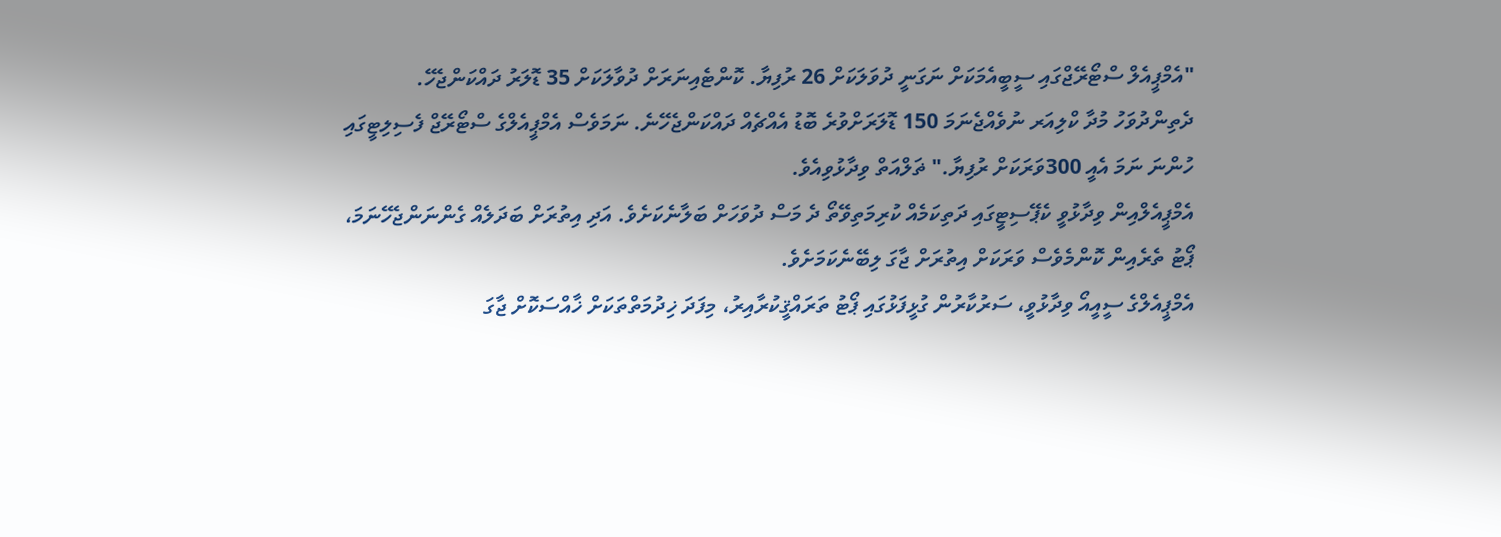"އެމްޕީއެލް ސްޓޯރޭޖްގައި ސީބީއެމަކަށް ނަގަނީ ދުވަލަކަށް 26 ރުފިޔާ. ކޮންޓެއިނަރަށް ދުވާލަކަށް 35 ޑޮލަރު ދައްކަންޖެހޭ. ދެތިންދުވަހު މުދާ ކްލިއަރ ނުވެއްޖެނަމަ 150 ޑޮލަރަށްވުރެ ބޮޑު އެއްޗެއް ދައްކަންޖެހޭނެ. ނަމަވެސް އެމްޕީއެލްގެ ސްޓޯރޭޖް ފެސިލިޓީގައި ހުންނަ ނަމަ އެއީ 300ވަރަކަށް ރުފިޔާ." ޡަލްއަތް ވިދާޅުވިއެވެ.
އެމްޕީއެލްއިން ވިދާޅުވީ ކެޕޭސިޓީގައި ދަތިކަމެއް ކުރިމަތިވޭތޯ ދެ މަސް ދުވަހަށް ބަލާނެކަށެވެ. އަދި އިތުރަށް ބަދަލެއް ގެންނަންޖެހޭނަމަ، ޕޯޓު ތެރެއިން ކޮންމެވެސް ވަރަކަށް އިތުރަށް ޖާގަ ލިބޭނެކަމަށެވެ.
އެމްޕީއެލްގެ ސީއީއޯ ވިދާޅުވީ، ސަރުކާރުން ގުޅީފަޅުގައި ޕޯޓު ތަރައްޤީކުރާއިރު، މިފަދަ ޚިދުމަތްތަކަށް ޚާއްސަކޮށް ޖާގަ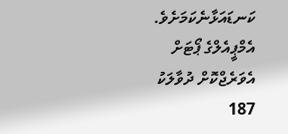ކަނޑައަޅާނެކަމަށެވެ.
އެމްޕީއެލްގެ ޕޯޓަށް އެވަރެޖްކޮށް ދުވާލަކު 187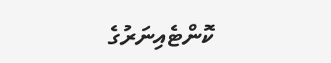ކޮންޓެއިނަރުގެ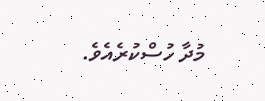މުދާ ހުސްކުރެއެވެ.